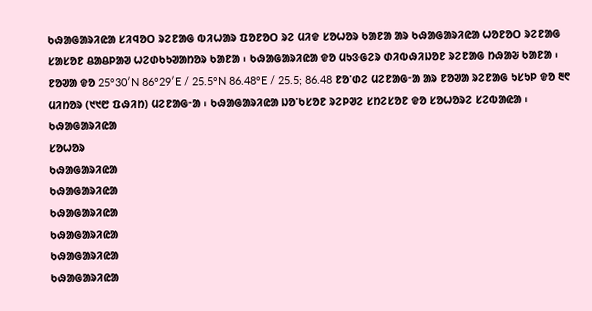ᱠᱷᱟᱜᱟᱨᱤᱭᱟ ᱥᱤᱧᱚᱛ ᱨᱮᱱᱟᱜ ᱵᱤᱦᱟᱨ ᱯᱚᱱᱚᱛ ᱨᱮ ᱢᱤᱫ ᱥᱚᱦᱚᱨ ᱠᱟᱱᱟ ᱟᱨ ᱠᱷᱟᱜᱟᱨᱤᱭᱟ ᱦᱚᱱᱚᱛ ᱨᱮᱱᱟᱜ ᱥᱟᱥᱚᱱ ᱪᱟᱪᱞᱟᱣ ᱦᱮᱰᱠᱩᱣᱟᱴᱚᱨ ᱠᱟᱱᱟ ᱾ ᱠᱷᱟᱜᱟᱨᱤᱭᱟ ᱫᱚ ᱢᱩᱝᱜᱮᱨ ᱰᱤᱵᱷᱤᱡᱚᱱ ᱨᱮᱱᱟᱜ ᱴᱷᱟᱶ ᱠᱟᱱᱟ ᱾ ᱱᱚᱣᱟ ᱫᱚ 25°30′N 86°29′E / 25.5°N 86.48°E / 25.5; 86.48 ᱱᱚᱸᱰᱮ ᱢᱮᱱᱟᱜᱼᱟ ᱟᱨ ᱱᱚᱣᱟ ᱨᱮᱱᱟᱜ ᱩᱥᱩᱞ ᱫᱚ ᱓᱖ ᱢᱤᱴᱚᱨ (᱑᱑᱘ ᱯᱷᱤᱴ) ᱢᱮᱱᱟᱜᱼᱟ ᱾ ᱠᱷᱟᱜᱟᱨᱤᱭᱟ ᱡᱚᱸᱠᱥᱚᱱ ᱨᱮᱞᱣᱮ ᱥᱴᱮᱥᱚᱱ ᱫᱚ ᱥᱚᱦᱚᱨᱮ ᱥᱮᱵᱟᱭᱟ ᱾
ᱠᱷᱟᱜᱟᱨᱤᱭᱟ
ᱥᱚᱦᱚᱨ
ᱠᱷᱟᱜᱟᱨᱤᱭᱟ
ᱠᱷᱟᱜᱟᱨᱤᱭᱟ
ᱠᱷᱟᱜᱟᱨᱤᱭᱟ
ᱠᱷᱟᱜᱟᱨᱤᱭᱟ
ᱠᱷᱟᱜᱟᱨᱤᱭᱟ
ᱠᱷᱟᱜᱟᱨᱤᱭᱟ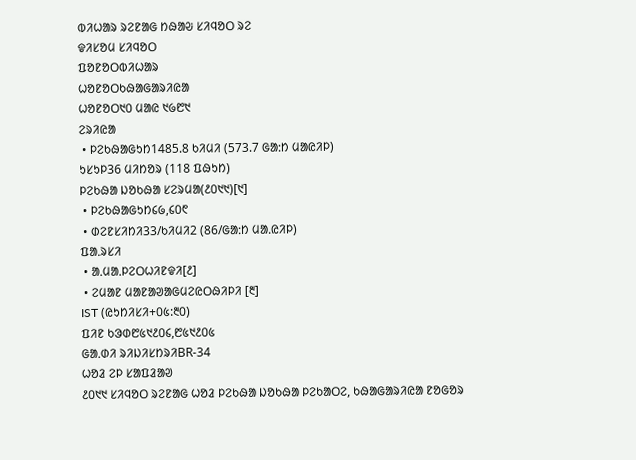ᱵᱤᱦᱟᱨ ᱨᱮᱱᱟᱜ ᱴᱷᱟᱶ ᱥᱤᱧᱚᱛ ᱨᱮ
ᱫᱤᱥᱚᱢ ᱥᱤᱧᱚᱛ
ᱯᱚᱱᱚᱛᱵᱤᱦᱟᱨ
ᱦᱚᱱᱚᱛᱠᱷᱟᱜᱟᱨᱤᱭᱟ
ᱦᱚᱱᱚᱛ᱑᱐ ᱢᱟᱭ ᱑᱙᱘᱑
ᱮᱨᱤᱭᱟ
 • ᱞᱮᱠᱷᱟᱜᱩᱴ1485.8 ᱠᱤᱢᱤ (573.7 ᱜᱟᱺᱴ ᱢᱟᱭᱤᱞ)
ᱩᱥᱩᱞ36 ᱢᱤᱴᱚᱨ (118 ᱯᱷᱩᱴ)
ᱞᱮᱠᱷᱟ ᱡᱚᱠᱷᱟ ᱥᱮᱨᱢᱟ(᱒᱐᱑᱑)[᱑]
 • ᱞᱮᱠᱷᱟᱜᱩᱴ᱔᱙,᱔᱐᱖
 • ᱰᱮᱱᱥᱤᱴᱤ33/ᱠᱤᱢᱤ2 (86/ᱜᱟᱺᱴ ᱢᱟᱹᱭᱤᱞ)
ᱯᱟᱹᱨᱥᱤ
 • ᱟᱹᱢᱟᱹᱞᱮᱛᱦᱤᱱᱫᱤ[᱒]
 • ᱮᱢᱟᱱ ᱢᱟᱱᱟᱣᱟᱜᱢᱮᱭᱛᱷᱤᱞᱤ [᱓]
IST (ᱭᱩᱴᱤᱥᱤ+᱐᱕:᱓᱐)
ᱯᱤᱱ ᱠᱳᱰ᱘᱕᱑᱒᱐᱔,᱘᱕᱑᱒᱐᱕
ᱜᱟᱹᱰᱤ ᱨᱤᱡᱤᱥᱴᱨᱤBR-34
ᱦᱚᱲ ᱮᱞ ᱥᱟᱯᱲᱟᱣ
᱒᱐᱑᱑ ᱥᱤᱧᱚᱛ ᱨᱮᱱᱟᱜ ᱦᱚᱲ ᱞᱮᱠᱷᱟ ᱡᱚᱠᱷᱟ ᱞᱮᱠᱟᱛᱮ, ᱠᱷᱟᱜᱟᱨᱤᱭᱟ ᱱᱚᱜᱚᱨ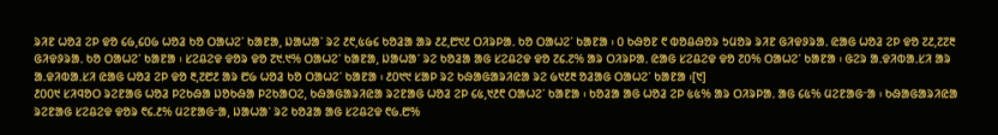ᱨᱤᱱ ᱦᱚᱲ ᱮᱞ ᱫᱚ ᱔᱙,᱔᱐᱙ ᱦᱚᱲ ᱠᱚ ᱛᱟᱦᱮᱸ ᱠᱟᱱᱟ, ᱡᱟᱦᱟᱸ ᱨᱮ ᱒᱖,᱕᱙᱔ ᱠᱚᱲᱟ ᱟᱨ ᱒᱒,᱘᱑᱒ ᱛᱤᱨᱞᱟᱹ ᱠᱚ ᱛᱟᱦᱮᱸ ᱠᱟᱱᱟ ᱾ ᱐ ᱠᱷᱚᱱ ᱖ ᱵᱚᱪᱷᱚᱨ ᱩᱢᱚᱨ ᱨᱤᱱ ᱜᱤᱫᱽᱨᱟᱹ ᱭᱟᱜ ᱦᱚᱲ ᱮᱞ ᱫᱚ ᱗᱒,᱗᱗᱓ ᱜᱤᱫᱽᱨᱟᱹ ᱠᱚ ᱛᱟᱦᱮᱸ ᱠᱟᱱᱟ ᱾ ᱥᱮᱪᱮᱫ ᱫᱚᱨ ᱫᱚ ᱗᱑.᱑% ᱛᱟᱦᱮᱸ ᱠᱟᱱᱟ, ᱡᱟᱦᱟᱸ ᱨᱮ ᱠᱚᱲᱟ ᱟᱜ ᱥᱮᱪᱮᱫ ᱫᱚ ᱗᱔.᱗% ᱟᱨ ᱛᱤᱨᱞᱟᱹ ᱭᱟᱜ ᱥᱮᱪᱮᱫ ᱫᱚ ᱗᱐% ᱛᱟᱦᱮᱸ ᱠᱟᱱᱟ ᱾ ᱜᱮᱨ ᱟᱹᱫᱤᱵᱟᱹᱥᱤ ᱟᱨ ᱟᱹᱫᱤᱵᱟᱹᱥᱤ ᱭᱟᱜ ᱦᱚᱲ ᱮᱞ ᱫᱚ ᱓,᱗᱘᱒ ᱟᱨ ᱘᱙ ᱦᱚᱲ ᱠᱚ ᱛᱟᱦᱮᱸ ᱠᱟᱱᱟ ᱾ ᱒᱐᱑᱑ ᱥᱟᱞ ᱨᱮ ᱠᱷᱟᱜᱟᱨᱤᱭᱟ ᱨᱮ ᱙᱑᱒᱓ ᱚᱲᱟᱜ ᱛᱟᱦᱮᱸ ᱠᱟᱱᱟ ᱾[᱑]
᱒᱐᱐᱑ ᱥᱤᱧᱚᱛ ᱨᱮᱱᱟᱜ ᱦᱚᱲ ᱞᱮᱠᱷᱟ ᱡᱚᱠᱷᱟ ᱞᱮᱠᱟᱛᱮ, ᱠᱷᱟᱜᱟᱨᱤᱭᱟ ᱨᱮᱱᱟᱜ ᱦᱚᱲ ᱮᱞ ᱔᱕,᱑᱒᱖ ᱛᱟᱦᱮᱸ ᱠᱟᱱᱟ ᱾ ᱠᱚᱲᱟ ᱟᱜ ᱦᱚᱲ ᱮᱞ ᱕᱕% ᱟᱨ ᱛᱤᱨᱞᱟᱹ ᱟᱜ ᱔᱕% ᱢᱮᱱᱟᱜᱼᱟ ᱾ ᱠᱷᱟᱜᱟᱨᱤᱭᱟ ᱨᱮᱱᱟᱜ ᱥᱮᱪᱮᱫ ᱫᱚᱨ ᱖᱔.᱒% ᱢᱮᱱᱟᱜᱼᱟ, ᱡᱟᱦᱟᱸ ᱨᱮ ᱠᱚᱲᱟ ᱟᱜ ᱥᱮᱪᱮᱫ ᱖᱙.᱘%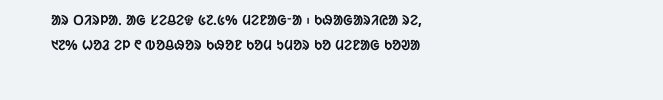ᱟᱨ ᱛᱤᱨᱞᱟᱹ ᱟᱜ ᱥᱮᱪᱮᱫ ᱕᱗.᱕% ᱢᱮᱱᱟᱜᱼᱟ ᱾ ᱠᱷᱟᱜᱟᱨᱤᱭᱟ ᱨᱮ, ᱑᱗% ᱦᱚᱲ ᱮᱞ ᱖ ᱵᱚᱪᱷᱚᱨ ᱠᱷᱚᱱ ᱠᱚᱢ ᱩᱢᱚᱨ ᱠᱚ ᱢᱮᱱᱟᱜ ᱠᱚᱣᱟ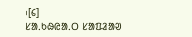᱾[᱔]
ᱥᱟᱹᱠᱷᱭᱟᱹᱛ ᱥᱟᱯᱲᱟᱣ